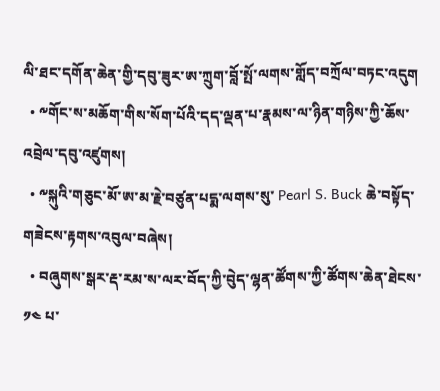ལི་ཐང་དགོན་ཆེན་གྱི་དབུ་ཟུར་ཨ་ཀྲུག་བློ་སྤོ་ལགས་གློད་བཀྲོལ་བཏང་འདུག
  • ༸གོང་ས་མཆོག་གིས་སོག་པོའི་དད་ལྡན་པ་རྣམས་ལ་ཉིན་གཉིས་ཀྱི་ཆོས་འབྲེལ་དབུ་འཛུགས།
  • ༸སྐུའི་གཅུང་མོ་ཨ་མ་རྗེ་བཙུན་པདྨ་ལགས་སུ་ Pearl S. Buck ཆེ་བསྟོད་གཟེངས་རྟགས་འབུལ་བཞེས།
  • བཞུགས་སྒར་རྡ་རམ་ས་ལར་བོད་ཀྱི་བེུད་ལྷན་ཚོགས་ཀྱི་ཚོགས་ཆེན་ཐེངས་ ༡༤ པ་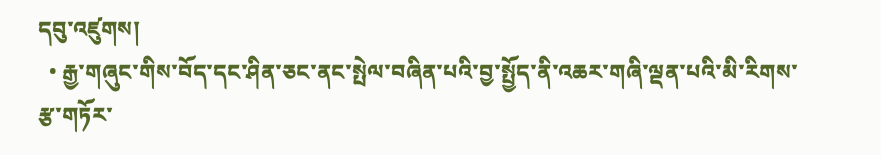དབུ་འཛུགས།
  • རྒྱ་གཞུང་གིས་བོད་དང་ཤིན་ཅང་ནང་སྤེལ་བཞིན་པའི་བྱ་སྤྱོད་ནི་འཆར་གཞི་ལྡན་པའི་མི་རིགས་རྩ་གཏོར་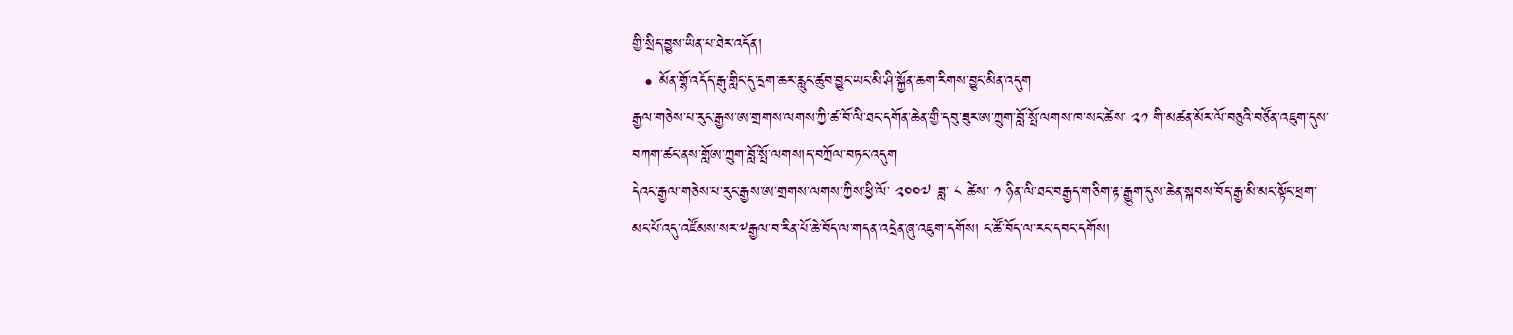གྱི་སྲིད་བྱུས་ཡིན་པ་ཐེར་འདོན།
  • མོན་གྷོ་འདོད་རྒུ་གླིང་དུ་དྲག་ཆར་རླུང་ཚུབ་བྱུང་ཡང་མི་ཤི་སྐྱོན་ཆག་རིགས་བྱུང་མིན་འདུག
རྒྱལ་གཅེས་པ་རུང་རྒྱས་ཨ་གྲགས་ལགས་ཀྱི་ཚ་བོ་ལི་ཐང་དགོན་ཆེན་གྱི་དབུ་ཟུར་ཨ་ཀྲུག་བློ་སྤོ་ལགས་ཁ་སང་ཚེས་ ༢༡ གི་མཚན་མོར་ལོ་བཅུའི་བཙོན་འཇུག་དུས་བཀག་ཚང་ནས་གློཨ་ཀྲུག་བློ་སྤོ་ལགས།ད་བཀྲོལ་བཏང་འདུག
དེའང་རྒྱལ་གཅེས་པ་རུང་རྒྱས་ཨ་གྲགས་ལགས་ཀྱིས་ཕྱི་ལོ་ ༢༠༠༧ ཟླ་ ༨ ཚེས་ ༡ ཉིན་ལི་ཐང་བརྒྱད་གཅིག་རྟ་རྒྱུག་དུས་ཆེན་སྐབས་བོད་རྒྱ་མི་མང་སྟོང་ཕྲག་མང་པོ་འདུ་འཛོམས་སར་༸རྒྱལ་བ་རིན་པོ་ཆེ་བོད་ལ་གདན་འདྲེན་ཞུ་འཇུག་དགོས། ང་ཚོ་བོད་ལ་རང་དབང་དགོས།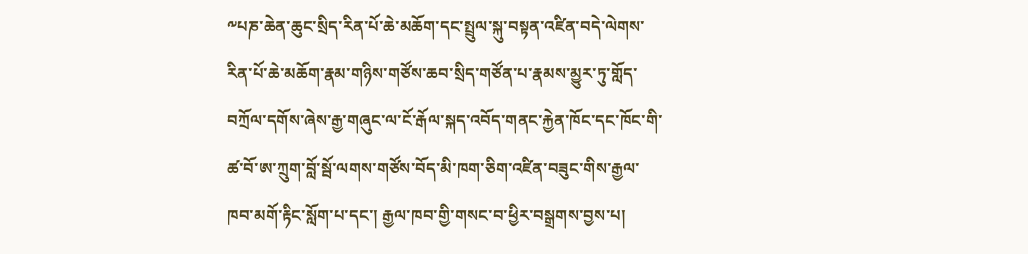༸པཎ་ཆེན་ཆུང་སྲིད་རིན་པོ་ཆེ་མཆོག་དང་སྤྲུལ་སྐུ་བསྟན་འཛིན་བདེ་ལེགས་རིན་པོ་ཆེ་མཆོག་རྣམ་གཉིས་གཙོས་ཆབ་སྲིད་གཙོན་པ་རྣམས་མྱུར་ཏུ་གློད་བཀྲོལ་དགོས་ཞེས་རྒྱ་གཞུང་ལ་ངོ་རྒོལ་སྐད་འབོད་གནང་རྐྱེན་ཁོང་དང་ཁོང་གི་ཚ་བོ་ཨ་ཀྲུག་བློ་སྦོ་ལགས་གཙོས་བོད་མི་ཁག་ཅིག་འཛིན་བཟུང་གིས་རྒྱལ་ཁབ་མགོ་རྟིང་སློག་པ་དང་། རྒྱལ་ཁབ་གྱི་གསང་བ་ཕྱིར་བསྒྲགས་བྱས་པ།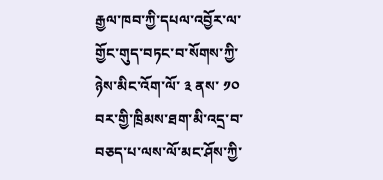རྒྱལ་ཁབ་ཀྱི་དཔལ་འབྱོར་ལ་གྱོང་གུད་བཏང་བ་སོགས་ཀྱི་ཉེས་མིང་འོག་ལོ་ ༣ ནས་ ༡༠ བར་གྱི་ཁྲིམས་ཐག་མི་འདྲ་བ་བཅད་པ་ལས་ལོ་མང་ཤོས་ཀྱི་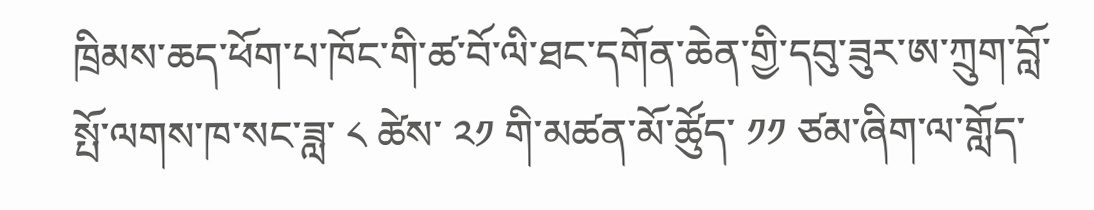ཁྲིམས་ཆད་ཕོག་པ་ཁོང་གི་ཚ་བོ་ལི་ཐང་དགོན་ཆེན་གྱི་དབུ་ཟུར་ཨ་ཀྲུག་བློ་སྤོ་ལགས་ཁ་སང་ཟླ་ ༨ ཚེས་ ༢༡ གི་མཚན་མོ་ཚོུད་ ༡༡ ཙམ་ཞིག་ལ་གློད་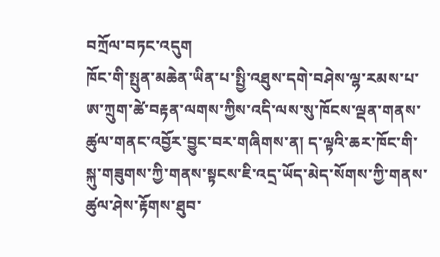བཀྲོལ་བཏང་འདུག
ཁོང་གི་སྤུན་མཆེན་ཡིན་པ་སྤྱི་འཐུས་དགེ་བཤེས་ལྷ་རམས་པ་ཨ་ཀྲུག་ཚེ་བརྟན་ལགས་ཀྱིས་འདི་ལས་སུ་ཁོངས་ལྡན་གནས་ཚུལ་གནང་འབྱོར་བྱུང་བར་གཞིགས་ན། ད་ལྟའི་ཆར་ཁོང་གི་སྐུ་གཟུགས་ཀྱི་གནས་སྟངས་ཇི་འདྲ་ཡོད་མེད་སོགས་ཀྱི་གནས་ཚུལ་ཤེས་རྟོགས་ཐུབ་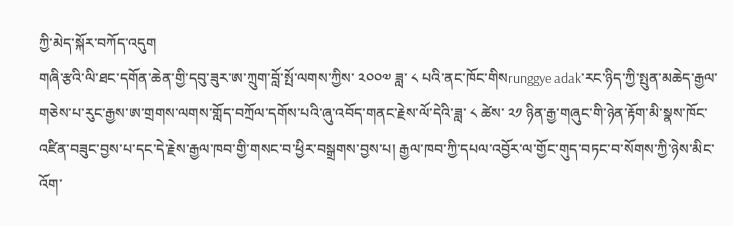ཀྱི་མེད་སྐོར་བཀོད་འདུག
གཞི་རྩའི་ལི་ཐང་དགོན་ཆེན་གྱི་དབུ་ཟུར་ཨ་ཀྲུག་བློ་སྤོ་ལགས་ཀྱིས་ ༢༠༠༧ ཟླ་ ༨ པའི་ནང་ཁོང་གིསrunggye adak་རང་ཉིད་ཀྱི་སྤུན་མཆེད་རྒྱལ་གཅེས་པ་རུང་རྒྱས་ཨ་གྲགས་ལགས་གློད་བཀྲོལ་དགོས་པའི་ཞུ་འབོད་གནང་རྗེས་ལོ་དེའི་ཟླ་ ༨ ཚེས་ ༢༡ ཉིན་རྒྱ་གཞུང་གི་ཉེན་རྟོག་མི་སྣས་ཁོང་འཛིན་བཟུང་བྱས་པ་དང་དེ་རྗེས་རྒྱལ་ཁབ་གྱི་གསང་བ་ཕྱིར་བསྒྲགས་བྱས་པ། རྒྱལ་ཁབ་ཀྱི་དཔལ་འབྱོར་ལ་གྱོང་གུད་བཏང་བ་སོགས་ཀྱི་ཉེས་མིང་འོག་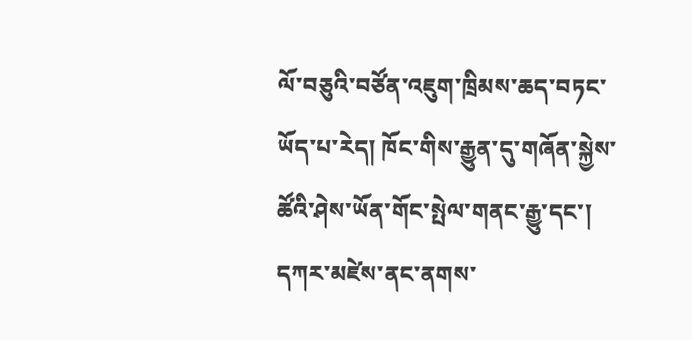ལོ་བཅུའི་བཙོན་འཇུག་ཁྲིམས་ཆད་བཏང་ཡོད་པ་རེད། ཁོང་གིས་རྒྱུན་དུ་གཞོན་སྐྱེས་ཚོའི་ཤེས་ཡོན་གོང་སྤེལ་གནང་རྒྱུ་དང་། དཀར་མཛེས་ནང་ནགས་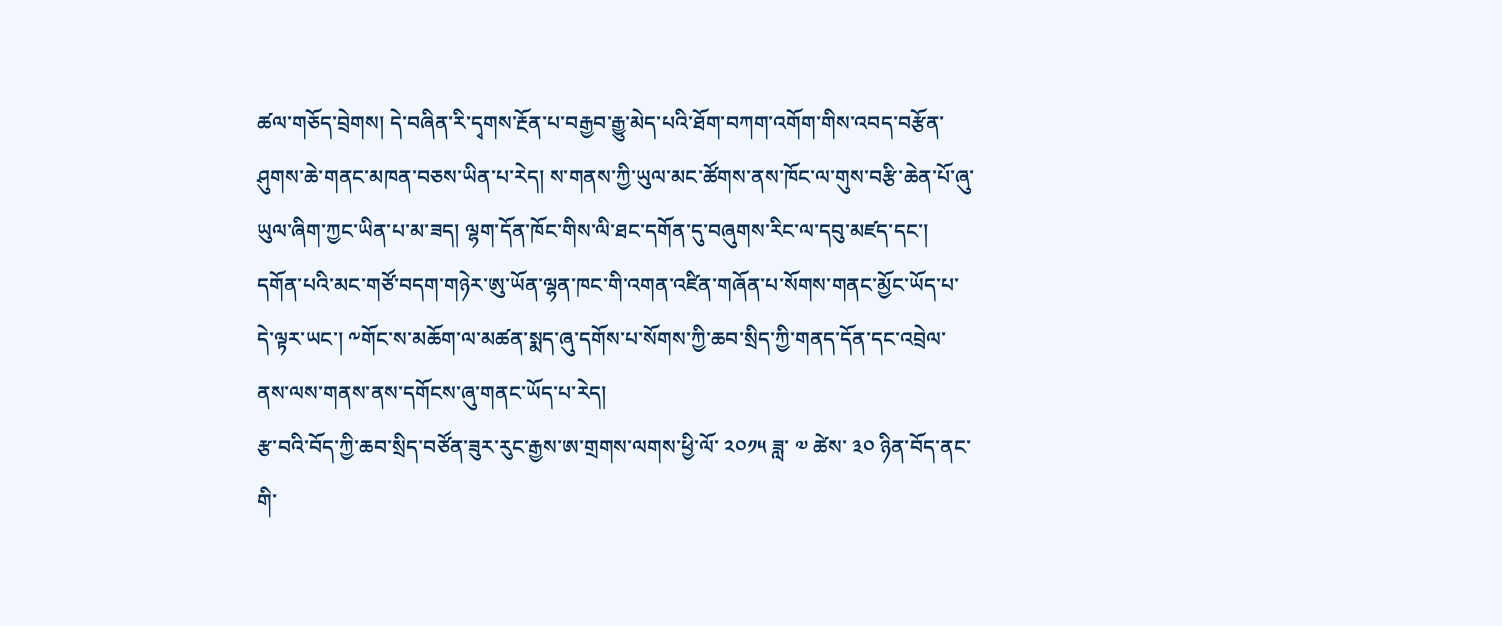ཚལ་གཅོད་བྲེགས། དེ་བཞིན་རི་དྭགས་རྔོན་པ་བརྒྱབ་རྒྱུ་མེད་པའི་ཐོག་བཀག་འགོག་གིས་འབད་བརྩོན་ཤུགས་ཆེ་གནང་མཁན་བཅས་ཡིན་པ་རེད། ས་གནས་ཀྱི་ཡུལ་མང་ཚོགས་ནས་ཁོང་ལ་གུས་བརྩི་ཆེན་པོ་ཞུ་ཡུལ་ཞིག་ཀྱང་ཡིན་པ་མ་ཟད། ལྷག་དོན་ཁོང་གིས་ལི་ཐང་དགོན་དུ་བཞུགས་རིང་ལ་དབུ་མཛད་དང་། དགོན་པའི་མང་གཙོ་བདག་གཉེར་ཨུ་ཡོན་ལྷན་ཁང་གི་འགན་འཛིན་གཞོན་པ་སོགས་གནང་མྱོང་ཡོད་པ་དེ་ལྟར་ཡང་། ༸གོང་ས་མཆོག་ལ་མཚན་སྨད་ཞུ་དགོས་པ་སོགས་ཀྱི་ཆབ་སྲིད་ཀྱི་གནད་དོན་དང་འབྲེལ་ནས་ལས་གནས་ནས་དགོངས་ཞུ་གནང་ཡོད་པ་རེད།
རྩ་བའི་བོད་ཀྱི་ཆབ་སྲིད་བཙོན་ཟུར་རུང་རྒྱས་ཨ་གྲགས་ལགས་ཕྱི་ལོ་ ༢༠༡༥ ཟླ་ ༧ ཚེས་ ༣༠ ཉིན་བོད་ནང་གི་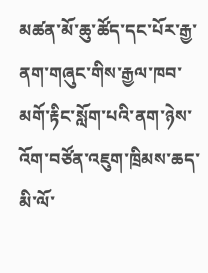མཚན་མོ་ཆུ་ཚོད་དང་པོར་རྒྱ་ནག་གཞུང་གིས་རྒྱལ་ཁབ་མགོ་རྟིང་སློག་པའི་ནག་ཉེས་འོག་བཙོན་འཇུག་ཁྲིམས་ཆད་མི་ལོ་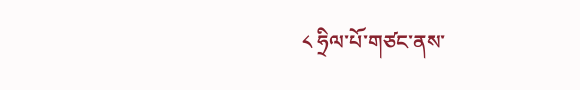༨ ཧྲིལ་པོ་གཙང་ནས་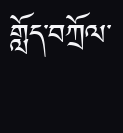གློད་བཀྲོལ་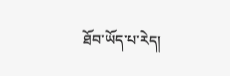ཐོབ་ཡོད་པ་རེད།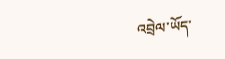འབྲེལ་ཡོད་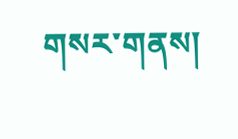གསར་གནས།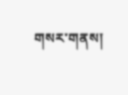གསར་གནས།